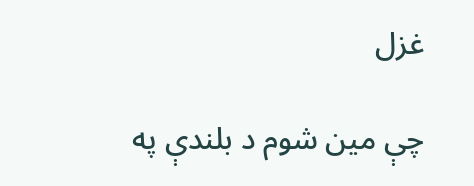غزل

چې مين شوم د بلندې په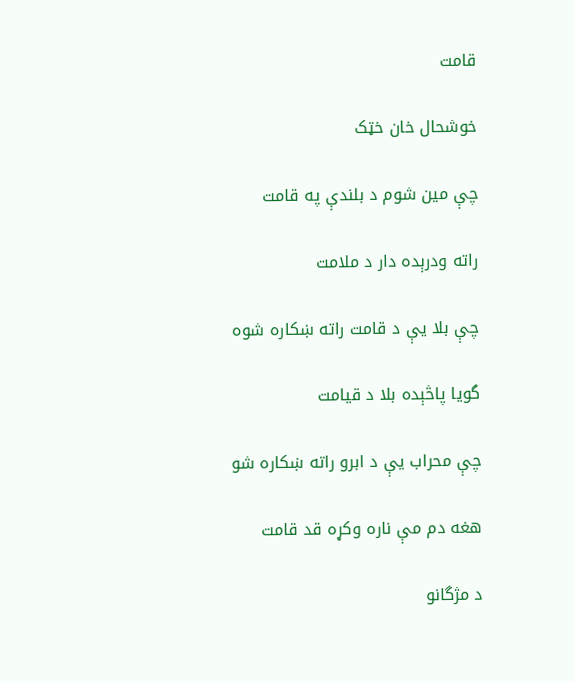قامت

خوشحال خان خټک

چې مين شوم د بلندې په قامت

راته ودرېده دار د ملامت

چې بلا يې د قامت راته ښکاره شوه

گويا پاڅېده بلا د قيامت

چې محراب يې د ابرو راته ښکاره شو

هغه دم مې ناره وکړه قد قامت

د مژگانو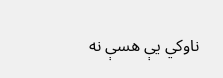ناوکي يې هسې نه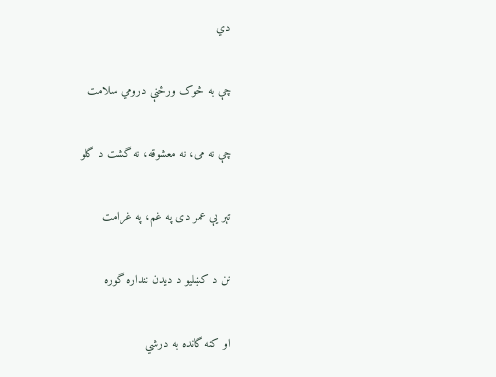دي

چې به څوک ورځنې درومي سلامت

چې نه می، نه معشوقه، نه گشت د گلو

تېر يې عمر دی په غم، په غرامت

نن د کښليو د ديدن ننداره گوره

او کنه گانده به درشي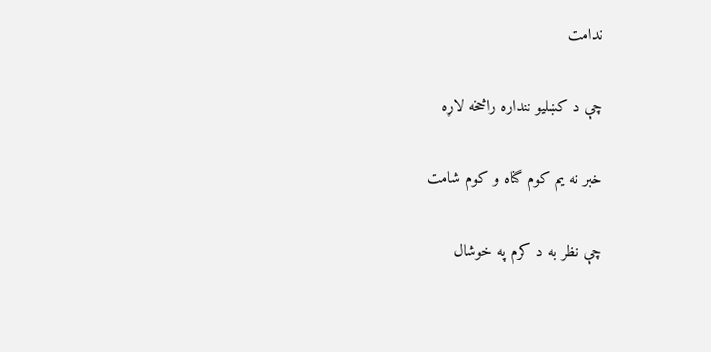ندامت

چې د کښليو ننداره راڅخه لاړه

خبر نه يم کوم گناه و کوم شامت

چې نظر به د کرم په خوشال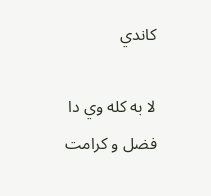کاندي

لا به کله وي دا فضل و کرامت